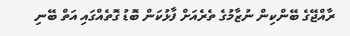ރާއްޖޭގެ ބޭންކިން ނުޒާމުގެ ތެރެއަށް ފާޅުކަން ބޮޑު ގޮތެއްގައި އަތް ބޭނި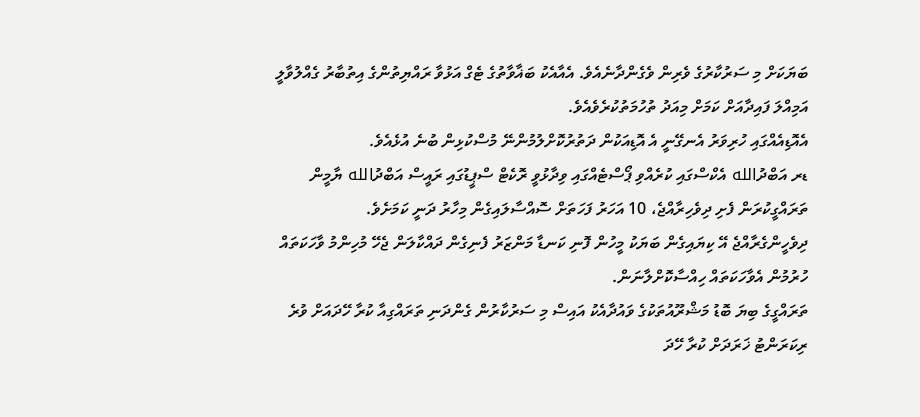ބަޔަކަށް މި ސަރުކާރުގެ ވެރިން ވެގެންދާނެއެވެ. އެއާއެކު ބަޣާވާތުގެ ޓެގް އަޅުވާ ރައްޔިތުންގެ އިތުބާރު ގެއްލުވާލީ އަމިއްލަ ފައިދާއަށް ކަމަށް މިއަދު ތުހުމަތުކުރެވެއެވެ.
އެއޮޑިއެއްގައި ހުރިވަރު އެނގޭނީ އެ އޮޑިއަކުން ދަތުރުކޮށްލުމުންނޭ މުސްކުޅިން ބުނެ އުޅެއެވެ.
ޑރ އަބްދުالله އެކްސްގައި ކުރެއްވި ޕޯސްޓެއްގައި ވިދާޅުވީ ރޮކެޓް ސްޕީޑުގައި ރައީސް އަބްދުالله ޔާމީން ތަރައްގީކުރަން ފެށި ދިވެހިރާއްޖެ، 10 އަހަރު ފަހަތަށް ސޮއްސާލައިގެން މިހާރު ދަނީ ކަމަށެވެ.
ދިވެހީންގެރާއްޖެ އޭ ކިޔައިގެން ބަޔަކު މީހުން ފޮނި ކަނޑާ މަންޒަރު ފެނިގެން ދައްކާލަން ޖެހޭ މުހިންމު ވާހަކަތައް ހުރުމުން އެވާހަކަތައް ހިއްސާކޮށްލާނަން.
ތަރައްގީގެ ބިޔަ ބޮޑު މަޝްރޫއުތަކުގެ ވައުދާއެކު އައިސް މި ސަރުކާރުން ގެންދަނި ތަރައްގިއާ ކުރާ ހޭދައަށް ވުރެ ރިކަރަންޓު ޚަރަދަށް ކުރާ ހޭދަ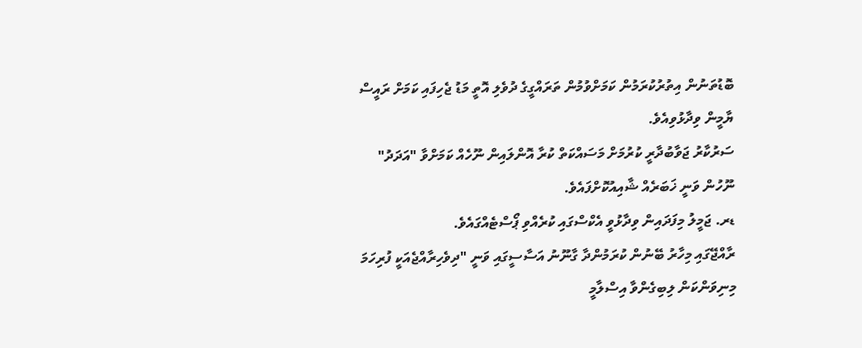ބޮޑުތަނުން އިތުރުކުރަމުން ކަމަށްވުމުން ތަރައްގީގެ ދުވެލި އޮތީ މަޑު ޖެހިފައި ކަމަށް ރައީސް ޔާމީން ވިދާޅުވިއެވެ.
ސަރުކާރު ޖަވާބުދާރީ ކުރުމަށް މަސައްކަތް ކުރާ އޮންލައިން ނޫހެއް ކަމަށްވާ "އަދަދު" ނޫހުން ވަނީ ޚަބަރެއް ޝާއިއުކޮށްފައެވެ.
ޑރ. ޖަމީލު މިފަދައިން ވިދާޅުވީ އެކްސްގައި ކުރެއްވި ޕޯސްޓެއްގައެވެ.
ރާއްޖޭގައި މިހާރު ބޭނުން ކުރަމުންދާ ގާނޫނު އަސާސީގައި ވަނީ "ދިވެހިރާއްޖެއަކީ ފުރިހަމަ މިނިވަންކަން ލިބިގެންވާ އިސްލާމީ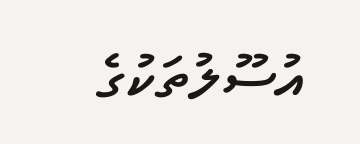އުސޫލުތަކުގެ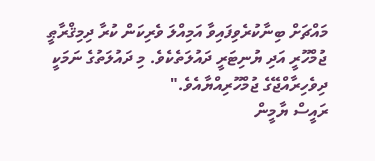މައްޗަށް ބިނާކުރެވިފައިވާ އަމިއްލަ ވެރިކަން ކުރާ ދިމިޤްރާޠީ ޖުމްހޫރީ އަދި ޔުނިޓަރީ ދައުލަތެކެވެ. މި ދައުލަތުގެ ނަމަކީ ދިވެހިރާއްޖޭގެ ޖުމްހޫރިއްޔާއެވެ."
ރައީސް ޔާމީން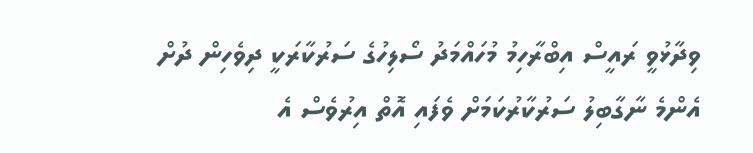ވިދާޅުވީ ރައީސް އިބްރާހިމު މުހައްމަދު ސޯލިހުގެ ސަރުކާރަކީ ދިވެހިން ދުށް އެންމެ ނާގާބިލު ސަރުކާރުކަމަށް ވެފައި އޮތް އިރުވެސް އެ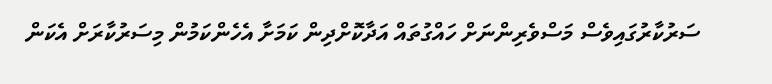ސަރުކާރުގައިވެސް މަސްވެރިންނަށް ހައްގުތައް އަދާކޮށްދިން ކަމަށާ އެހެންކަމުން މިސަރުކާރަށް އެކަން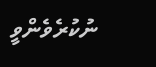ނުކުރެވެންވީ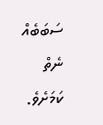ސަބަބެއް ނެތް ކަމަށެވެ.